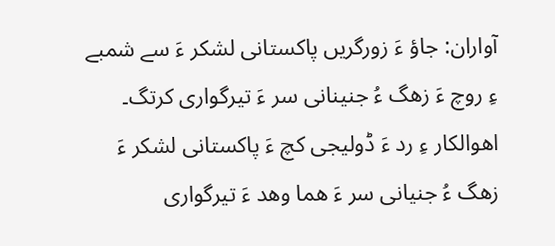آواران: جاؤ ءَ زورگریں پاکستانی لشکر ءَ سے شمبے ءِ روچ ءَ زھگ ءُ جنینانی سر ءَ تیرگواری کرتگ۔
اھوالکار ءِ رد ءَ ڈولیجی کچ ءَ پاکستانی لشکر ءَ زھگ ءُ جنیانی سر ءَ ھما وھد ءَ تیرگواری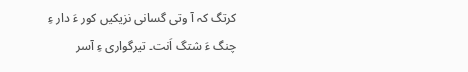کرتگ کہ آ وتی گسانی نزیکیں کور ءَ دار ءِ چنگ ءَ شتگ اَنت۔ تیرگواری ءِ آسر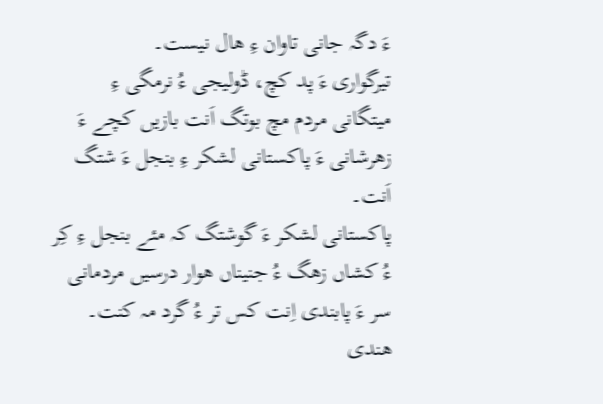ءَ دگہ جانی تاوان ءِ ھال نیست۔
تیرگواری ءَ پد کچ، ڈولیجی ءُ نرمگی ءِ میتگانی مردم مچ بوتگ اَنت بازیں کچے ءَ زھرشانی ءَ پاکستانی لشکر ءِ بنجل ءَ شتگ اَنت۔
پاکستانی لشکر ءَ گوشتگ کہ مئے بنجل ءِ کِر ءُ کشاں زھگ ءُ جنیناں ھوار درسیں مردمانی سر ءَ پابندی اِنت کس تر ءُ گرد مہ کنت۔
ھندی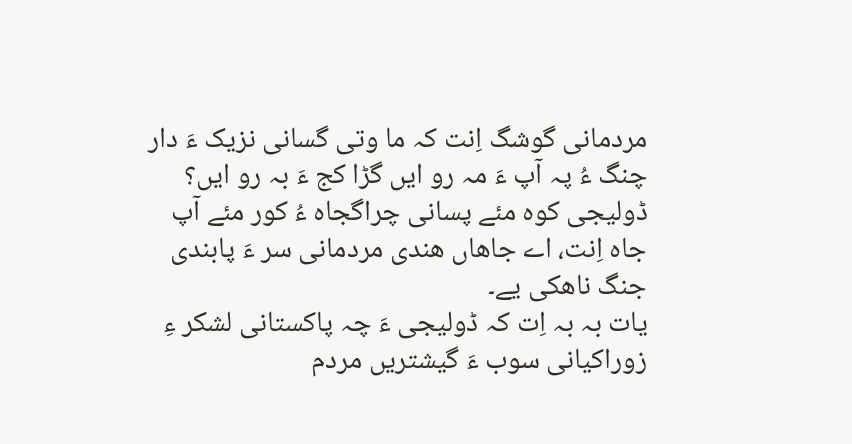مردمانی گوشگ اِنت کہ ما وتی گسانی نزیک ءَ دار چنگ ءُ پہ آپ ءَ مہ رو ایں گڑا کج ءَ بہ رو ایں؟ ڈولیجی کوہ مئے پسانی چراگجاہ ءُ کور مئے آپ جاہ اِنت، اے جاھاں ھندی مردمانی سر ءَ پابندی جنگ ناھکی یے۔
یات بہ بہ اِت کہ ڈولیجی ءَ چہ پاکستانی لشکر ءِ زوراکیانی سوب ءَ گیشتریں مردم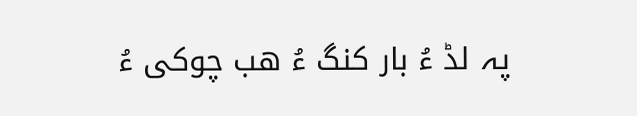پہ لڈ ءُ بار کنگ ءُ ھب چوکی ءُ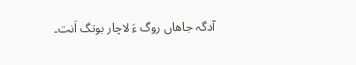آدگہ جاھاں روگ ءَ لاچار بوتگ اَنت۔